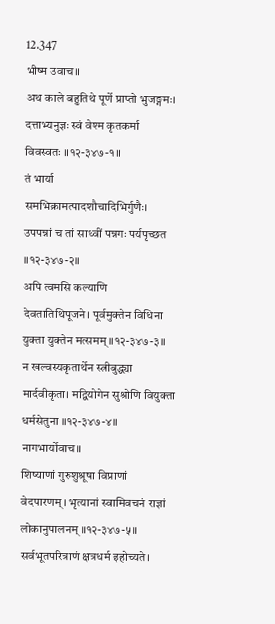12.347
भीष्म उवाच॥
अथ काले बहुतिथे पूर्णे प्राप्तो भुजङ्गमः। दत्ताभ्यनुज्ञः स्वं वेश्म कृतकर्मा विवस्वतः ॥१२-३४७-१॥
तं भार्या समभिक्रामत्पादशौचादिभिर्गुणैः। उपपन्नां च तां साध्वीं पन्नगः पर्यपृच्छत ॥१२-३४७-२॥
अपि त्वमसि कल्याणि देवतातिथिपूजने। पूर्वमुक्तेन विधिना युक्ता युक्तेन मत्समम् ॥१२-३४७-३॥
न खल्वस्यकृतार्थेन स्त्रीबुद्ध्या मार्दवीकृता। मद्वियोगेन सुश्रोणि वियुक्ता धर्मसेतुना ॥१२-३४७-४॥
नागभार्योवाच॥
शिष्याणां गुरुशुश्रूषा विप्राणां वेदपारणम्। भृत्यानां स्वामिवचनं राज्ञां लोकानुपालनम् ॥१२-३४७-५॥
सर्वभूतपरित्राणं क्षत्रधर्म इहोच्यते।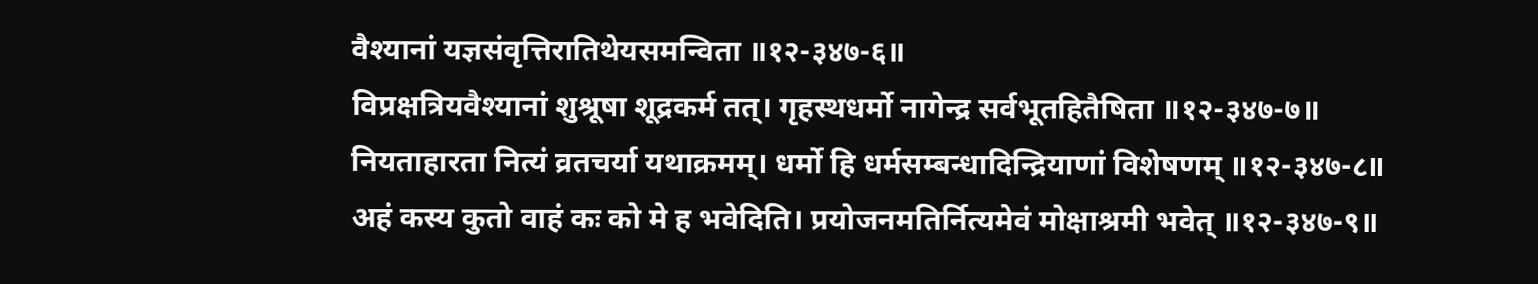वैश्यानां यज्ञसंवृत्तिरातिथेयसमन्विता ॥१२-३४७-६॥
विप्रक्षत्रियवैश्यानां शुश्रूषा शूद्रकर्म तत्। गृहस्थधर्मो नागेन्द्र सर्वभूतहितैषिता ॥१२-३४७-७॥
नियताहारता नित्यं व्रतचर्या यथाक्रमम्। धर्मो हि धर्मसम्बन्धादिन्द्रियाणां विशेषणम् ॥१२-३४७-८॥
अहं कस्य कुतो वाहं कः को मे ह भवेदिति। प्रयोजनमतिर्नित्यमेवं मोक्षाश्रमी भवेत् ॥१२-३४७-९॥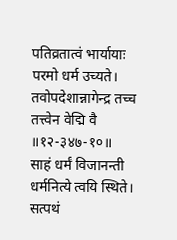पतिव्रतात्वं भार्यायाः परमो धर्म उच्यते। तवोपदेशान्नागेन्द्र तच्च तत्त्वेन वेद्मि वै ॥१२-३४७-१०॥
साहं धर्मं विजानन्ती धर्मनित्ये त्वयि स्थिते। सत्पथं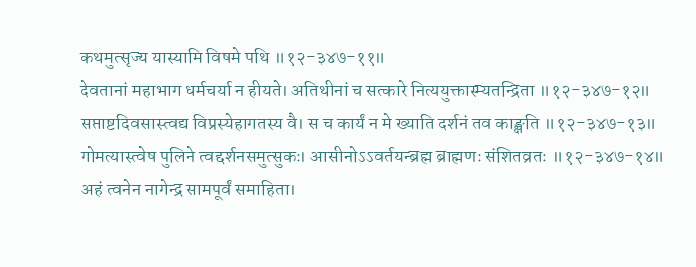कथमुत्सृज्य यास्यामि विषमे पथि ॥१२-३४७-११॥
देवतानां महाभाग धर्मचर्या न हीयते। अतिथीनां च सत्कारे नित्ययुक्तास्म्यतन्द्रिता ॥१२-३४७-१२॥
सप्ताष्टदिवसास्त्वद्य विप्रस्येहागतस्य वै। स च कार्यं न मे ख्याति दर्शनं तव काङ्क्षति ॥१२-३४७-१३॥
गोमत्यास्त्वेष पुलिने त्वद्दर्शनसमुत्सुकः। आसीनोऽऽवर्तयन्ब्रह्म ब्राह्मणः संशितव्रतः ॥१२-३४७-१४॥
अहं त्वनेन नागेन्द्र सामपूर्वं समाहिता।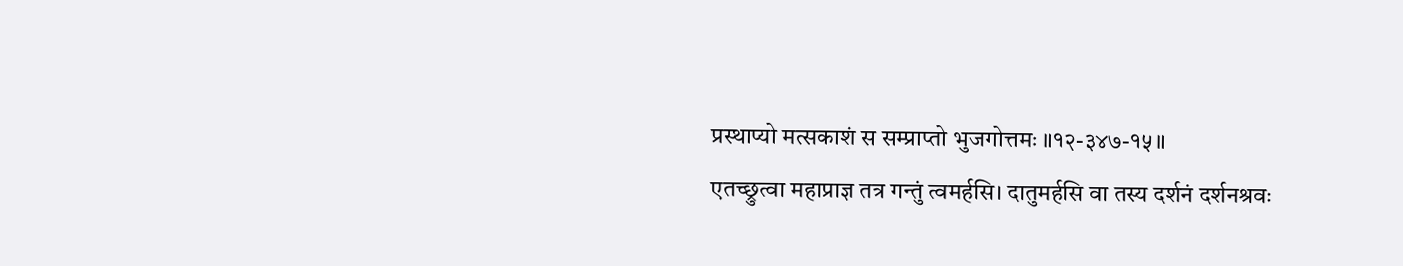प्रस्थाप्यो मत्सकाशं स सम्प्राप्तो भुजगोत्तमः ॥१२-३४७-१५॥
एतच्छ्रुत्वा महाप्राज्ञ तत्र गन्तुं त्वमर्हसि। दातुमर्हसि वा तस्य दर्शनं दर्शनश्रवः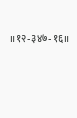॥१२-३४७-१६॥